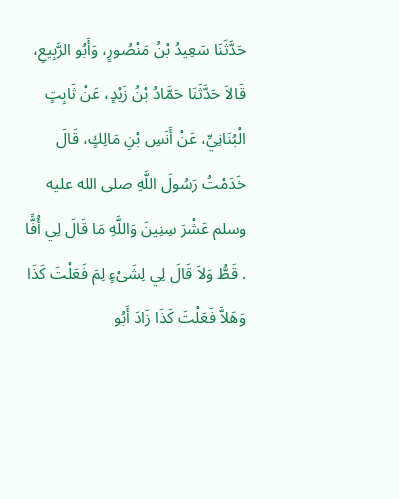حَدَّثَنَا سَعِيدُ بْنُ مَنْصُورٍ، وَأَبُو الرَّبِيعِ، قَالاَ حَدَّثَنَا حَمَّادُ بْنُ زَيْدٍ، عَنْ ثَابِتٍ الْبُنَانِيِّ، عَنْ أَنَسِ بْنِ مَالِكٍ، قَالَ خَدَمْتُ رَسُولَ اللَّهِ صلى الله عليه وسلم عَشْرَ سِنِينَ وَاللَّهِ مَا قَالَ لِي أُفًّا . قَطُّ وَلاَ قَالَ لِي لِشَىْءٍ لِمَ فَعَلْتَ كَذَا وَهَلاَّ فَعَلْتَ كَذَا زَادَ أَبُو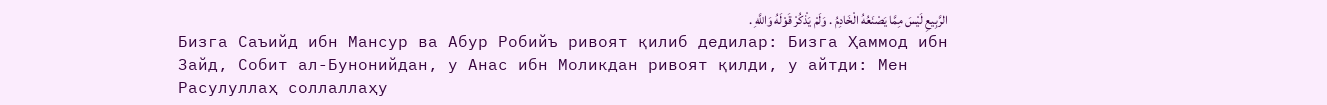الرَّبِيعِ لَيْسَ مِمَّا يَصْنَعُهُ الْخَادِمُ . وَلَمْ يَذْكُرْ قَوْلَهُ وَاللَّهِ .
Бизга Саъийд ибн Мансур ва Абур Робийъ ривоят қилиб дедилар: Бизга Ҳаммод ибн Зайд, Собит ал-Бунонийдан, у Анас ибн Моликдан ривоят қилди, у айтди: Мен Расулуллаҳ соллаллаҳу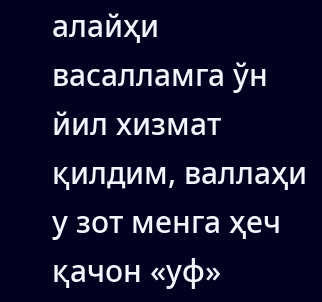алайҳи васалламга ўн йил хизмат қилдим, валлаҳи у зот менга ҳеч қачон «уф»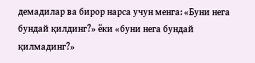демадилар ва бирор нарса учун менга: «Буни нега бундай қилдинг?» ёки «буни нега бундай қилмадинг?»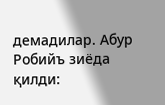демадилар. Абур Робийъ зиёда қилди: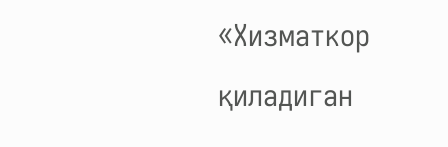«Хизматкор қиладиган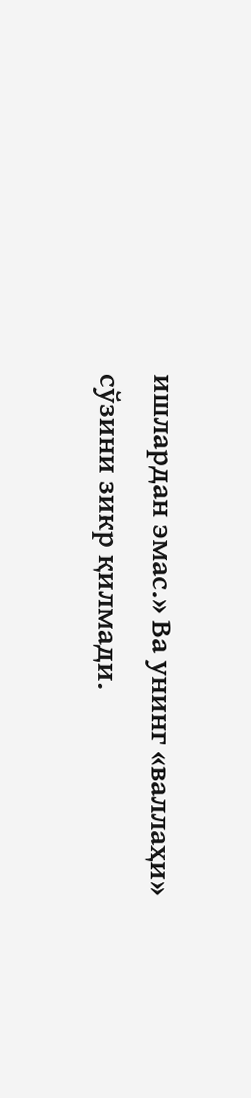ишлардан эмас.» Ва унинг «валлаҳи» сўзини зикр қилмади.